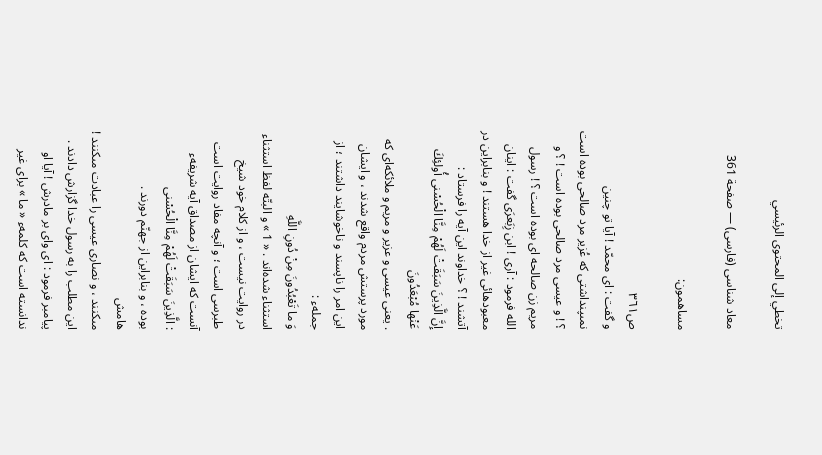تخطي إلى المحتوى الرئيسي

معاد شناسى (فارسى) — صفحة 361

مساهمون:

ص٣٦١
و گفت : اى محمّد ! آيا تو چنين نمىپنداشتى كه عُزير مرد صالحى بوده است ؟ ! و عيسى مرد صالحى بوده است ! ؟ و مريم زن صالحه اى بوده است ؟ ! رسول الله فرمود : آرى ! ابن زِبَعرَى گفت : اينان معبودهائى غير از خدا هستند ! و بنابراين در آتشند ! ؟ خداوند اين آيه را فرستاد :
إِنَّ الَّذِينَ سَبَقَتْ لَهُمْ مِنَّا الْحُسْنى أُولئِكَ عَنْها مُبْعَدُونَ
. يعنى عيسى و عزير و مريم و ملائكه‌اى كه مورد پرستش مردم واقع شدند ، و ايشان اين امر را ناپسند و ناخوشايند داشتند ؛ از جملهء :
وَ ما تَعْبُدُونَ مِنْ دُونِ اللَّهِ
استثناء شده‌اند . « 1 » و البتّه لفظ استثناء در روايت نيست ، و از كلام خود شيخ طبرسى است ؛ و آنچه مفاد روايت است آنست كه ايشان از مصداق آيه شريفهء
: الَّذِينَ سَبَقَتْ لَهُمْ مِنَّا الْحُسْنى
بوده ، و بنابراين از جهنّم دورند .
هامش
مىكنند ، و نصارى عيسى را عبادت مىكنند ! اين مطلب را به رسول خدا گزارش دادند . پيامبر فرمود : اى واى بر مادرش ! آيا او ندانسته است كه كلمهء « ما » براى غير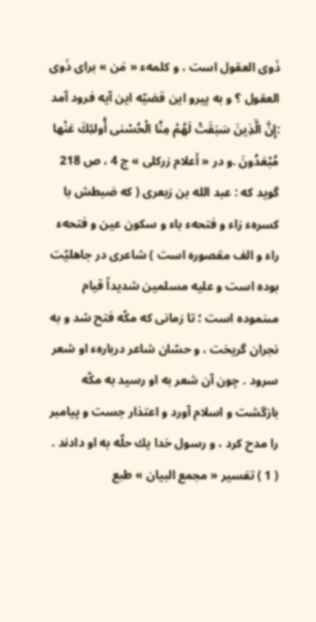ذَوى العقول است ، و كلمهء « مَن » براى ذَوى العقول ؟ و به پيرو اين قضيّه اين آيه فرود آمد :إِنَّ الَّذِينَ سَبَقَتْ لَهُمْ مِنَّا الْحُسْنى أُولئِكَ عَنْها مُبْعَدُونَ .و در « أعلام زركلى » ج 4 ، ص 218 گويد كه : عبد الله بن زبعرى ( كه ضبطش با كسرهء زاء و فتحهء باء و سكون عين و فتحهء راء و الف مقصوره است ) شاعرى در جاهليّت بوده است و عليه مسلمين شديداً قيام مىنموده است ؛ تا زمانى كه مكّه فتح شد و به نجران گريخت ، و حسّان شاعر دربارهء او شعر سرود . چون آن شعر به او رسيد به مكّه بازگشت و اسلام آورد و اعتذار جست و پيامبر را مدح كرد ، و رسول خدا يك حلّه به او دادند . ( 1 ) تفسير « مجمع البيان » طبع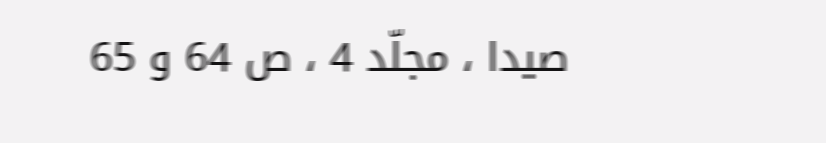صيدا ، مجلّد 4 ، ص 64 و 65